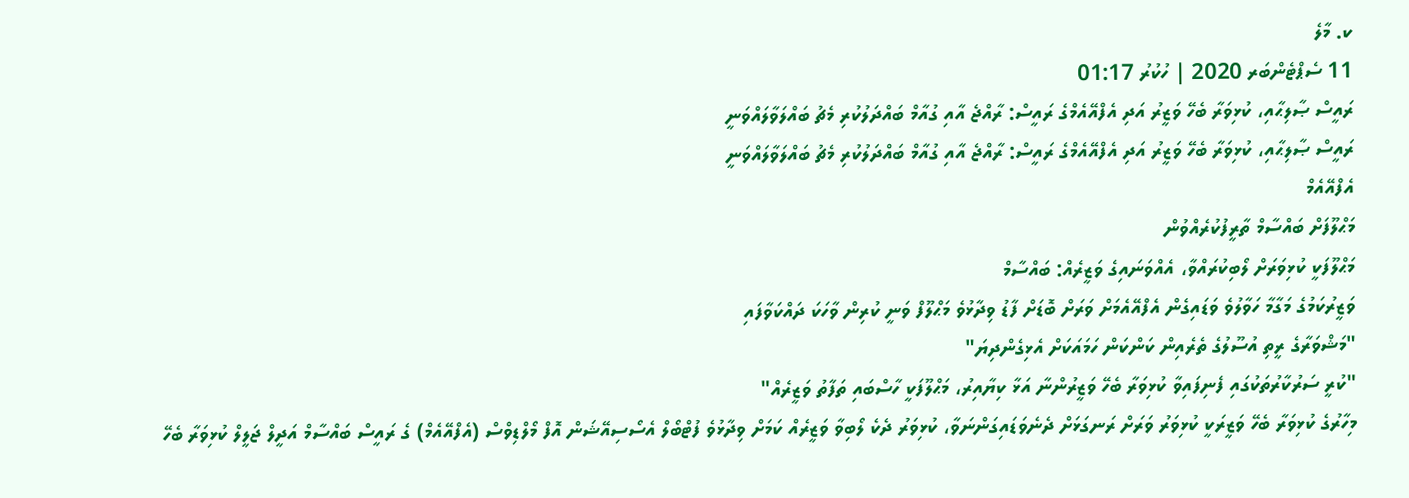ކ. މާލެ
11 ސެޕްޓެންބަރ 2020 | ހުކުރު 01:17
ރައީސް ޞާލިޙާއި، ކުޅިވަރާ ބެހޭ ވަޒީރު އަދި އެފްއޭއެމްގެ ރައީސް: ރާއްޖެ އާއި ގުއާމް ބައްދަލުކުރި މެޗު ބައްލަވާލައްވަނީ
ރައީސް ޞާލިޙާއި، ކުޅިވަރާ ބެހޭ ވަޒީރު އަދި އެފްއޭއެމްގެ ރައީސް: ރާއްޖެ އާއި ގުއާމް ބައްދަލުކުރި މެޗު ބައްލަވާލައްވަނީ
އެފްއޭއެމް
މަޙްލޫފަށް ބައްސާމް ތާރީފުކުރެއްވުން
މަޙްލޫފަކީ ކުޅިވަރަށް ލޯބިކުރައްވާ، އެއްވަނައިގެ ވަޒީރެއް: ބައްސާމް
ވަޒީރުކަމުގެ މަގާމާ ހަވާލުވެ ވަޑައިގެން އެފްއޭއެމަށް ވަރަށް ބޮޑަށް ފާޑު ވިދާޅުވެ މަޙްލޫފް ވަނީ ކުރިން ވާހަކަ ދައްކަވާފައި
"މަޝްވަރާގެ ރީތި އުސޫލުގެ ތެރެއިން ކަންކަން ހަމައަކަށް އެޅިގެންދިޔަ"
"ކުރީ ސަރުކާރުތަކުގައި ފެނިފައިވާ ކުޅިވަރާ ބެހޭ ވަޒީރުންނާ އަޅާ ކިޔާއިރު، މަޙްލޫފަކީ ހާސްބައި ތަފާތު ވަޒީރެއް"
މިހާރުގެ ކުޅިވަރާ ބެހޭ ވަޒީރަކީ ކުޅިވަރު ވަރަށް ރަނގަޅަށް ދެނެވަޑައިގަންނަވާ، ކުޅިވަރު ދެކެ ލޯބިވާ ވަޒީރެއް ކަމަށް ވިދާޅުވެ ފުޓްބޯލް އެސޯސިއޭޝަން އޮފް މޯލްޑިވްސް (އެފްއޭއެމް) ގެ ރައީސް ބައްސާމް އަދީލް ޖަލީލް ކުޅިވަރާ ބެހޭ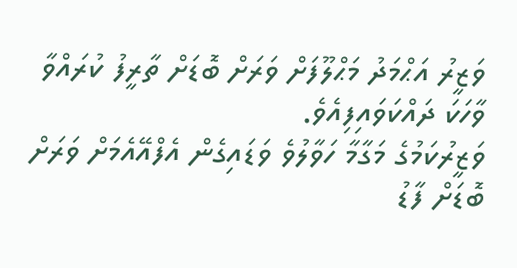ވަޒީރު އަޙްމަދު މަޙްލޫފަށް ވަރަށް ބޮޑަށް ތާރީފު ކުރައްވާ ވާހަކަ ދައްކަވައިފިއެވެ.
ވަޒީރުކަމުގެ މަގާމާ ހަވާލުވެ ވަޑައިގެން އެފްއޭއެމަށް ވަރަށް ބޮޑަށް ފާޑު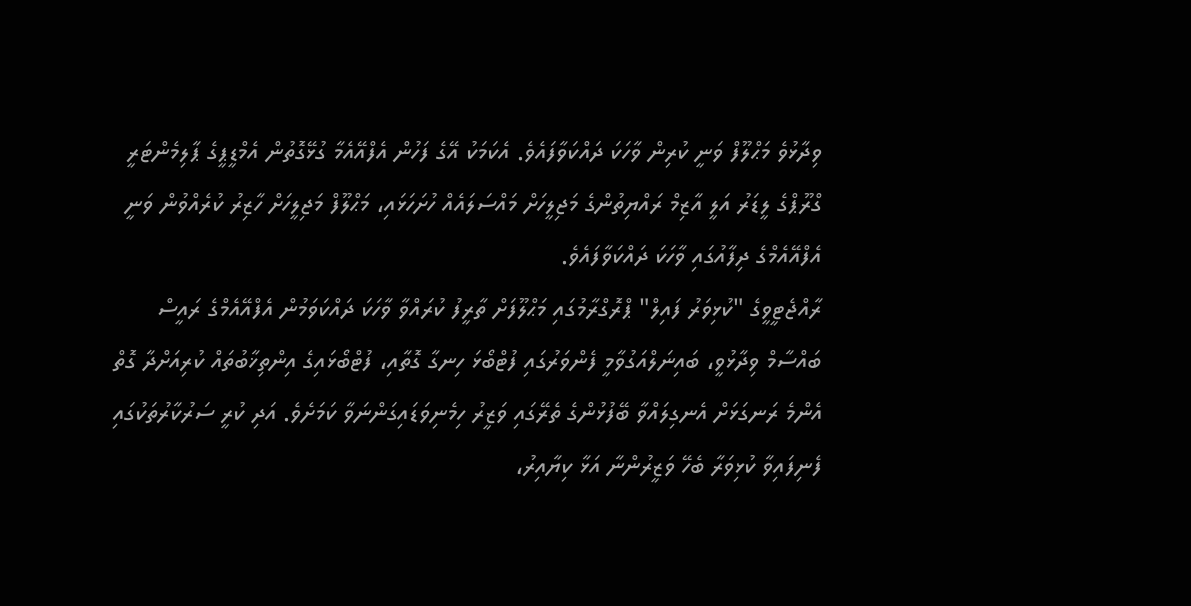ވިދާޅުވެ މަޙްލޫފް ވަނީ ކުރިން ވާހަކަ ދައްކަވާފައެވެ. އެކަމަކު އޭގެ ފަހުން އެފްއޭއެމާ ގުޅޭގޮތުން އެމްޑީޕީގެ ޕާލިމެންޓަރީ ގްރޫޕްގެ ލީޑަރު އަލީ އާޒިމް ރައްޔިތުންގެ މަޖިލީހަށް މައްސަލައެއް ހުށަހަޅައި، މަޙްލޫފް މަޖިލީހަށް ހާޒިރު ކުރެއްވުން ވަނީ އެފްއޭއެމްގެ ދިފާއުގައި ވާހަކަ ދައްކަވާފައެވެ.
ރާއްޖެޓީވީގެ "ކުޅިވަރު ފައިލް" ޕްރޮގްރާމުގައި މަޙްލޫފަށް ތާރީފު ކުރައްވާ ވާހަކަ ދައްކަވަމުން އެފްއޭއެމްގެ ރައީސް ބައްސާމް ވިދާޅުވީ، ބައިނަލްއަގުވާމީ ފެންވަރުގައި ފުޓްބޯޅަ ހިނގާ ގޮތާއި، ފުޓްބޯޅައިގެ އިންތިޚާބުތައް ކުރިއަށްދާ ގޮތް އެންމެ ރަނގަޅަށް އެނގިލައްވާ ބޭފުޅުންގެ ތެރޭގައި ވަޒީރު ހިމެނިވަޑައިގަންނަވާ ކަމަށެވެ. އަދި ކުރީ ސަރުކާރުތަކުގައި ފެނިފައިވާ ކުޅިވަރާ ބެހޭ ވަޒީރުންނާ އަޅާ ކިޔާއިރު،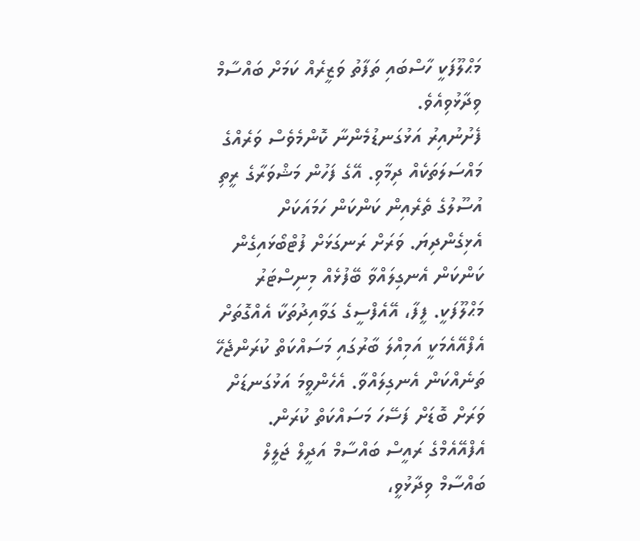މަޙްލޫފަކީ ހާސްބައި ތަފާތު ވަޒީރެއް ކަމަށް ބައްސާމް ވިދާޅުވިއެވެ.
ފެށުނުއިރު އަޅުގަނޑުމެންނާ ކޮންމެވެސް ވަރެއްގެ މައްސަލަތަކެއް ދިމާވި. އޭގެ ފަހުން މަޝްވަރާގެ ރީތި އުސޫލުގެ ތެރެއިން ކަންކަން ހަމައަކަށް އެޅިގެންދިޔަ. ވަރަށް ރަނގަޅަށް ފުޓްބޯޅައިގެން ކަންކަން އެނގިލައްވާ ބޭފުޅެއް މިނިސްޓަރު މަޙްލޫފަކީ. ފީފާ، އޭއެފްސީގެ ގަވާއިދުތަކާ އެއްގޮތަށް އެފްއޭއެމަކީ އަމިއްލަ ބާރުގައި މަސައްކަތް ކުރަންޖެހޭ ތަނެއްކަން އެނގިލައްވާ. އެހެންވީމަ އަޅުގަނޑަށް ވަރަށް ބޮޑަށް ފަސޭހަ މަސައްކަތް ކުރަން.
އެފްއޭއެމްގެ ރައީސް ބައްސާމް އަދީލް ޖަލީލް
ބައްސާމް ވިދާޅުވީ،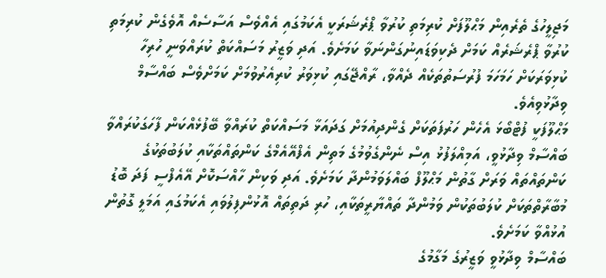މަޖިލީހުގެ ތެރެއިން މަޙްލޫފަށް ކުރިމަތި ކުރުވާ ޕްރެޝަރަކީ އެކަމުގައި އެއްވެސް އަސާސެއް އޮވެގެން ކުރިމަތި ކުރުވާ ޕްރެޝަރެއް ކަމަށް ދެކިވަޑައިނުގަންނަވާ ކަމަށެވެ. އަދި ވަޒީރު މަސައްކަތް ކުރައްވަނީ ހުރިހާ ކުޅިވަރަކަށް ހަމަހަމަ ފުރުސަތުތަކެއް ދެއްވާ، ރާއްޖޭގައި ކުޅިވަރު ކުރިއެރުވުމަށް ކަމަށްވެސް ބައްސާމް ވިދާޅުވިއެވެ.
މަޙްލޫފަކީ ފުޓްބޯޅަ އެހެން ހަރުފަތަކަށް ގެންދިއުމަށް ގަދައަޅާ މަސައްކަތް ކުރައްވާ ބޭފުޅެއްކަން ފާހަގަކުރައްވާ ބައްސާމް ވިދާޅުވީ، އަމިއްލަފުޅު އިސް ނެންގެވުމުގެ މަތިން އެފްއޭއެމްގެ ކަންތައްތަކާއި ކުލަބުތަކުގެ ކަންތައްތައް ވަރަށް ގާތުން މަޙްލޫފް ބައްލަވަމުންދާ ކަމަށެވެ. އަދި ވަކިން ހާއްސަކޮށް އޭއެފްސީ ފަދަ ބޮޑު މުބާރާތްތަކަށް ކުލަބުތަކުން ވަމުންދާ ތައްޔާރީތަކާއި، ހުރި ދަތިތައް އޮޅުންފިލުވައި އެކަމުގައި އަމަލީ ގޮތުން އުޅުއްވާ ކަމަށެވެ.
ބައްސާމް ވިދާޅުވީ ވަޒީރުގެ މަގާމުގެ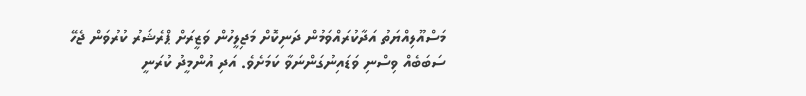މަސްއޫލިއްޔަތު އަދާކުރައްވަމުން ދަނިކޮށް މަޖިލީހުން ވަޒީރަށް ޕްރެޝަރު ކުރުވަން ޖެހޭ ސަބަބެއް ވިސްނި ވަޑައިނުގަންނަވާ ކަމަށެވެ. އަދި އުންމީދު ކުރަނީ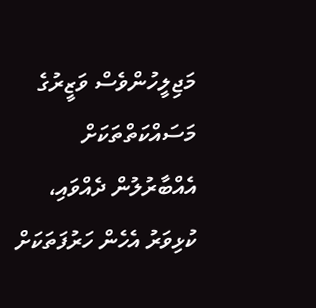މަޖިލީހުންވެސް ވަޒީރުގެ މަސައްކަތްތަކަށް އެއްބާރުލުން ދެއްވައި، ކުޅިވަރު އެހެން ހަރުފަތަކަށް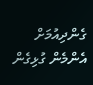ގެންދިއުމަށް އެންމެން ގުޅިގެން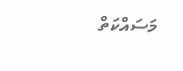މަސައްކަތް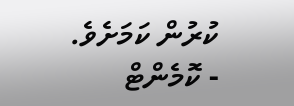ކުރުން ކަމަށެވެ.
- ކޮމެންޓް